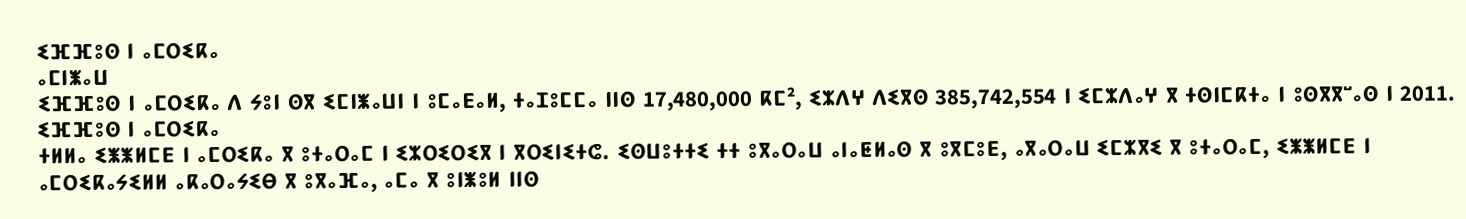ⵉⴼⴼⵓⵙ ⵏ ⴰⵎⵔⵉⴽⴰ
ⴰⵎⵏⵥⴰⵡ
ⵉⴼⴼⵓⵙ ⵏ ⴰⵎⵔⵉⴽⴰ ⴷ ⵢⵓⵏ ⵙⴳ ⵉⵎⵏⵥⴰⵡⵏ ⵏ ⵓⵎⴰⴹⴰⵍ, ⵜⴰⵊⵓⵎⵎⴰ ⵏⵏⵙ 17,480,000 ⴽⵎ², ⵉⵣⴷⵖ ⴷⵉⴳⵙ 385,742,554 ⵏ ⵉⵎⵣⴷⴰⵖ ⴳ ⵜⵙⵏⵎⴽⵜⴰ ⵏ ⵓⵙⴳⴳⵯⴰⵙ ⵏ 2011.
ⵉⴼⴼⵓⵙ ⵏ ⴰⵎⵔⵉⴽⴰ
ⵜⵍⵍⴰ ⵉⵥⵥⵍⵎⴹ ⵏ ⴰⵎⵔⵉⴽⴰ ⴳ ⵓⵜⴰⵔⴰⵎ ⵏ ⵉⵣⵔⵉⵔⵉⴳ ⵏ ⴳⵔⵉⵏⵉⵜⵛ. ⵉⵙⵡⵓⵜⵜⵉ ⵜⵜ ⵓⴳⴰⵔⴰⵡ ⴰⵏⴰⵟⵍⴰⵙ ⴳ ⵓⴳⵎⵓⴹ, ⴰⴳⴰⵔⴰⵡ ⵉⵎⵣⴳⵉ ⴳ ⵓⵜⴰⵔⴰⵎ, ⵉⵥⵥⵍⵎⴹ ⵏ ⴰⵎⵔⵉⴽⴰⵢⵉⵍⵍ ⴰⴽⴰⵔⴰⵢⵉⴱ ⴳ ⵓⴳⴰⴼⴰ, ⴰⵎⴰ ⴳ ⵓⵏⵥⵓⵍ ⵏⵏⵙ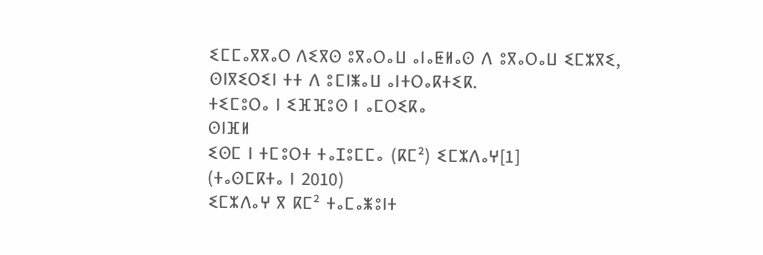ⵉⵎⵎⴰⴳⴳⴰⵔ ⴷⵉⴳⵙ ⵓⴳⴰⵔⴰⵡ ⴰⵏⴰⵟⵍⴰⵙ ⴷ ⵓⴳⴰⵔⴰⵡ ⵉⵎⵣⴳⵉ, ⵙⵏⴳⵉⵔⵉⵏ ⵜⵜ ⴷ ⵓⵎⵏⵥⴰⵡ ⴰⵏⵜⵔⴰⴽⵜⵉⴽ.
ⵜⵉⵎⵓⵔⴰ ⵏ ⵉⴼⴼⵓⵙ ⵏ ⴰⵎⵔⵉⴽⴰ
ⵙⵏⴼⵍ
ⵉⵙⵎ ⵏ ⵜⵎⵓⵔⵜ ⵜⴰⵊⵓⵎⵎⴰ (ⴽⵎ²) ⵉⵎⵣⴷⴰⵖ[1]
(ⵜⴰⵙⵎⴽⵜⴰ ⵏ 2010)
ⵉⵎⵣⴷⴰⵖ ⴳ ⴽⵎ² ⵜⴰⵎⴰⵥⵓⵏⵜ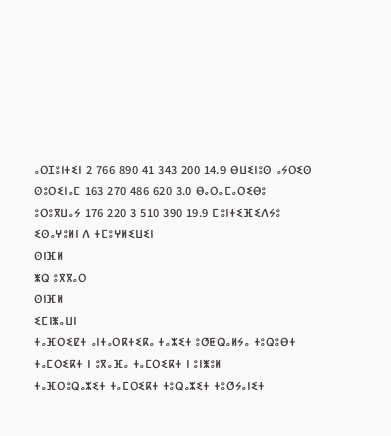ⴰⵔⵊⵓⵏⵜⵉⵏ 2 766 890 41 343 200 14.9 ⴱⵡⵉⵏⵓⵙ ⴰⵢⵔⵉⵙ
ⵙⵓⵔⵉⵏⴰⵎ 163 270 486 620 3.0 ⴱⴰⵔⴰⵎⴰⵔⵉⴱⵓ
ⵓⵔⵓⴳⵡⴰⵢ 176 220 3 510 390 19.9 ⵎⵓⵏⵜⵉⴼⵉⴷⵢⵓ
ⵉⵙⴰⵖⵓⵍⵏ ⴷ ⵜⵎⵓⵖⵍⵉⵡⵉⵏ
ⵙⵏⴼⵍ
ⵥⵕ ⵓⴳⴳⴰⵔ
ⵙⵏⴼⵍ
ⵉⵎⵏⵥⴰⵡⵏ
ⵜⴰⴼⵔⵉⵇⵜ ⴰⵏⵜⴰⵔⴽⵜⵉⴽⴰ ⵜⴰⵣⵉⵜ ⵓⵚⵟⵕⴰⵍⵢⴰ ⵜⵓⵕⵓⴱⵜ ⵜⴰⵎⵔⵉⴽⵜ ⵏ ⵓⴳⴰⴼⴰ ⵜⴰⵎⵔⵉⴽⵜ ⵏ ⵓⵏⵥⵓⵍ
ⵜⴰⴼⵔⵓⵕⴰⵣⵉⵜ ⵜⴰⵎⵔⵉⴽⵜ ⵜⵓⵕⴰⵣⵉⵜ ⵜⵓⵚⵢⴰⵏⵉⵜ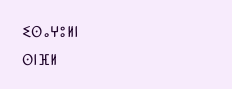ⵉⵙⴰⵖⵓⵍⵏ
ⵙⵏⴼⵍ